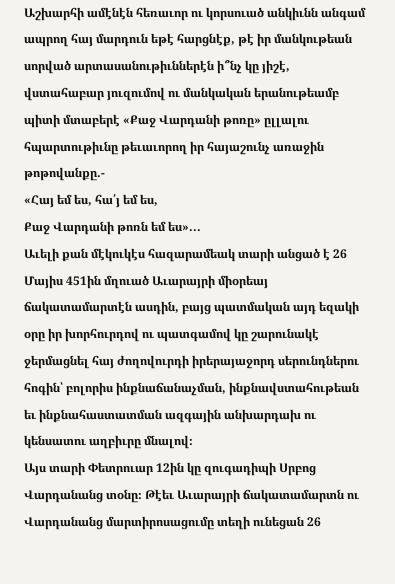Աշխարհի ամէնէն հեռաւոր ու կորսուած անկիւնն անգամ ապրող հայ մարդուն եթէ հարցնէք, թէ իր մանկութեան սորված արտասանութիւններէն ի՞նչ կը յիշէ, վստահաբար յուզումով ու մանկական երանութեամբ պիտի մտաբերէ «Քաջ Վարդանի թոռը» ըլլալու հպարտութիւնը թեւաւորող իր հայաշունչ առաջին թոթովանքը.-
«Հայ եմ ես, հա՛յ եմ ես,
Քաջ Վարդանի թոռն եմ ես»...
Աւելի քան մէկուկէս հազարամեակ տարի անցած է 26 Մայիս 451ին մղուած Աւարայրի միօրեայ ճակատամարտէն ասդին, բայց պատմական այդ եզակի օրը իր խորհուրդով ու պատգամով կը շարունակէ ջերմացնել հայ ժողովուրդի իրերայաջորդ սերունդներու հոգին՝ բոլորիս ինքնաճանաչման, ինքնավստահութեան եւ ինքնահաստատման ազգային անխարդախ ու կենսատու աղբիւրը մնալով։
Այս տարի Փետրուար 12ին կը զուգադիպի Սրբոց Վարդանանց տօնը։ Թէեւ Աւարայրի ճակատամարտն ու Վարդանանց մարտիրոսացումը տեղի ունեցան 26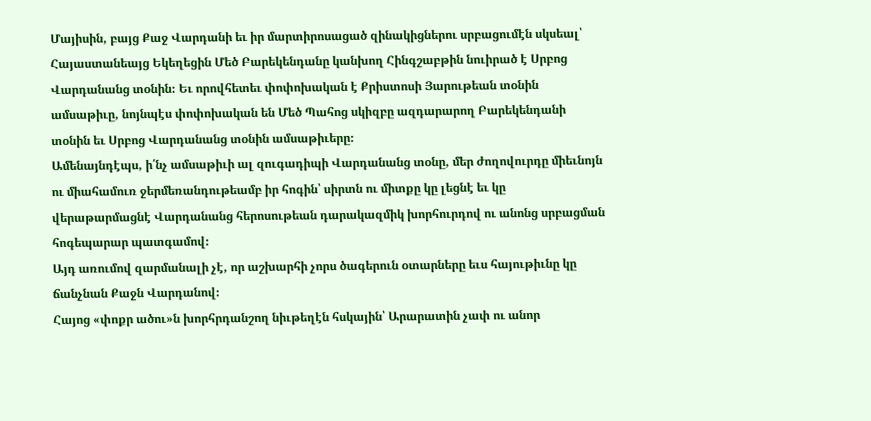Մայիսին, բայց Քաջ Վարդանի եւ իր մարտիրոսացած զինակիցներու սրբացումէն սկսեալ՝ Հայաստանեայց Եկեղեցին Մեծ Բարեկենդանը կանխող Հինգշաբթին նուիրած է Սրբոց Վարդանանց տօնին։ Եւ որովհետեւ փոփոխական է Քրիստոսի Յարութեան տօնին ամսաթիւը, նոյնպէս փոփոխական են Մեծ Պահոց սկիզբը ազդարարող Բարեկենդանի տօնին եւ Սրբոց Վարդանանց տօնին ամսաթիւերը։
Ամենայնդէպս, ի՛նչ ամսաթիւի ալ զուգադիպի Վարդանանց տօնը, մեր ժողովուրդը միեւնոյն ու միահամուռ ջերմեռանդութեամբ իր հոգին՝ սիրտն ու միտքը կը լեցնէ եւ կը վերաթարմացնէ Վարդանանց հերոսութեան դարակազմիկ խորհուրդով ու անոնց սրբացման հոգեպարար պատգամով։
Այդ առումով զարմանալի չէ, որ աշխարհի չորս ծագերուն օտարները եւս հայութիւնը կը ճանչնան Քաջն Վարդանով։
Հայոց «փոքր ածու»ն խորհրդանշող նիւթեղէն հսկային՝ Արարատին չափ ու անոր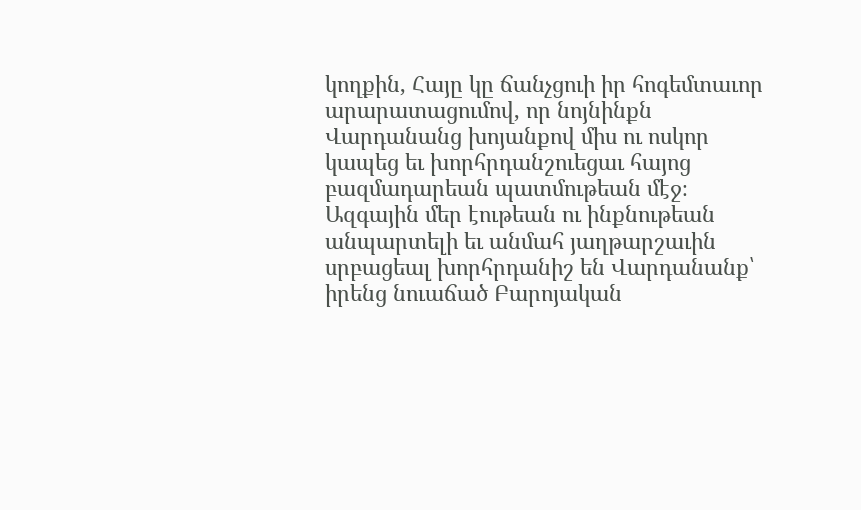կողքին, Հայը կը ճանչցուի իր հոգեմտաւոր արարատացումով, որ նոյնինքն Վարդանանց խոյանքով միս ու ոսկոր կապեց եւ խորհրդանշուեցաւ հայոց բազմադարեան պատմութեան մէջ։
Ազգային մեր էութեան ու ինքնութեան անպարտելի եւ անմահ յաղթարշաւին սրբացեալ խորհրդանիշ են Վարդանանք՝ իրենց նուաճած Բարոյական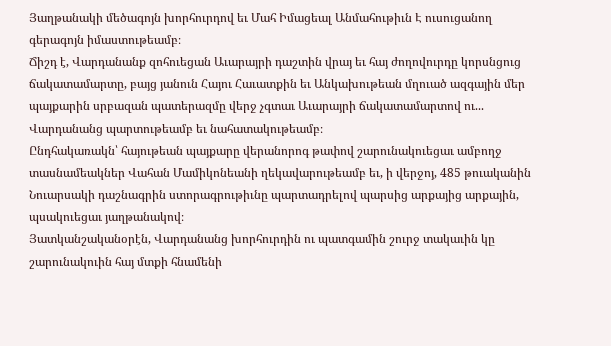Յաղթանակի մեծագոյն խորհուրդով եւ Մահ Իմացեալ Անմահութիւն Է ուսուցանող գերագոյն իմաստութեամբ։
Ճիշդ է, Վարդանանք զոհուեցան Աւարայրի դաշտին վրայ եւ հայ ժողովուրդը կորսնցուց ճակատամարտը, բայց յանուն Հայու Հաւատքին եւ Անկախութեան մղուած ազգային մեր պայքարին սրբազան պատերազմը վերջ չգտաւ Աւարայրի ճակատամարտով ու... Վարդանանց պարտութեամբ եւ նահատակութեամբ։
Ընդհակառակն՝ հայութեան պայքարը վերանորոգ թափով շարունակուեցաւ ամբողջ տասնամեակներ Վահան Մամիկոնեանի ղեկավարութեամբ եւ, ի վերջոյ, 485 թուականին Նուարսակի դաշնագրին ստորագրութիւնը պարտադրելով պարսից արքայից արքային, պսակուեցաւ յաղթանակով։
Յատկանշականօրէն, Վարդանանց խորհուրդին ու պատգամին շուրջ տակաւին կը շարունակուին հայ մտքի հնամենի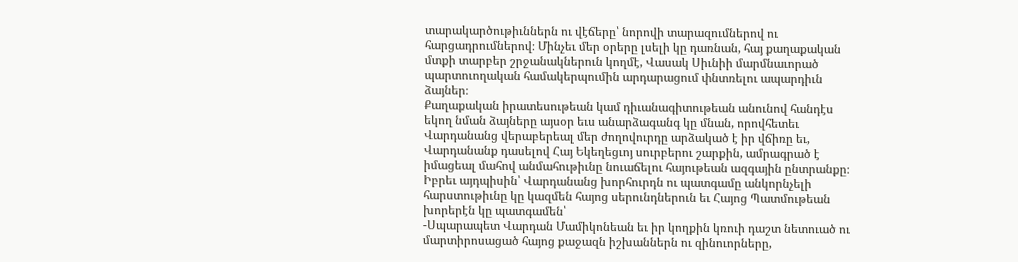տարակարծութիւններն ու վէճերը՝ նորովի տարազումներով ու հարցադրումներով։ Մինչեւ մեր օրերը լսելի կը դառնան, հայ քաղաքական մտքի տարբեր շրջանակներուն կողմէ, Վասակ Սիւնիի մարմնաւորած պարտուողական համակերպումին արդարացում փնտռելու ապարդիւն ձայներ։
Քաղաքական իրատեսութեան կամ դիւանագիտութեան անունով հանդէս եկող նման ձայները այսօր եւս անարձագանգ կը մնան, որովհետեւ Վարդանանց վերաբերեալ մեր ժողովուրդը արձակած է իր վճիռը եւ, Վարդանանք դասելով Հայ Եկեղեցւոյ սուրբերու շարքին, ամրագրած է իմացեալ մահով անմահութիւնը նուաճելու հայութեան ազգային ընտրանքը։
Իբրեւ այդպիսին՝ Վարդանանց խորհուրդն ու պատգամը անկորնչելի հարստութիւնը կը կազմեն հայոց սերունդներուն եւ Հայոց Պատմութեան խորերէն կը պատգամեն՝
-Սպարապետ Վարդան Մամիկոնեան եւ իր կողքին կռուի դաշտ նետուած ու մարտիրոսացած հայոց քաջազն իշխաններն ու զինուորները,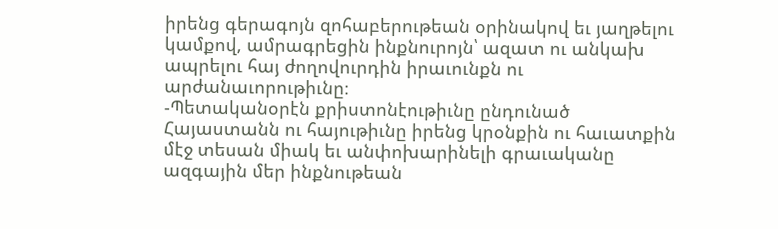իրենց գերագոյն զոհաբերութեան օրինակով եւ յաղթելու կամքով, ամրագրեցին ինքնուրոյն՝ ազատ ու անկախ ապրելու հայ ժողովուրդին իրաւունքն ու արժանաւորութիւնը։
-Պետականօրէն քրիստոնէութիւնը ընդունած Հայաստանն ու հայութիւնը իրենց կրօնքին ու հաւատքին մէջ տեսան միակ եւ անփոխարինելի գրաւականը ազգային մեր ինքնութեան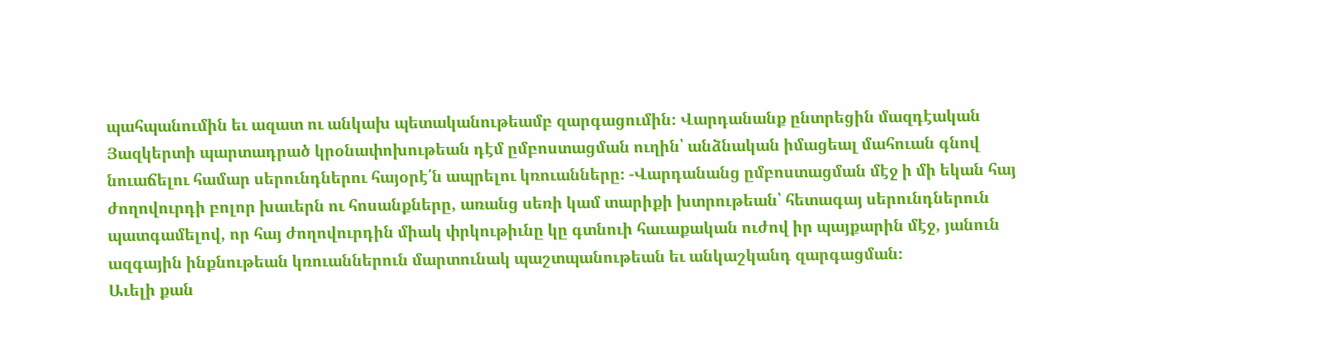պահպանումին եւ ազատ ու անկախ պետականութեամբ զարգացումին։ Վարդանանք ընտրեցին մազդէական Յազկերտի պարտադրած կրօնափոխութեան դէմ ըմբոստացման ուղին՝ անձնական իմացեալ մահուան գնով նուաճելու համար սերունդներու հայօրէ՛ն ապրելու կռուանները։ -Վարդանանց ըմբոստացման մէջ ի մի եկան հայ ժողովուրդի բոլոր խաւերն ու հոսանքները, առանց սեռի կամ տարիքի խտրութեան՝ հետագայ սերունդներուն պատգամելով, որ հայ ժողովուրդին միակ փրկութիւնը կը գտնուի հաւաքական ուժով իր պայքարին մէջ, յանուն ազգային ինքնութեան կռուաններուն մարտունակ պաշտպանութեան եւ անկաշկանդ զարգացման։
Աւելի քան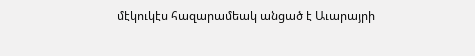մէկուկէս հազարամեակ անցած է Աւարայրի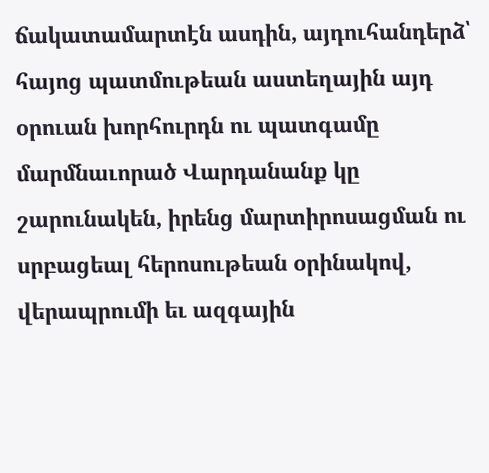ճակատամարտէն ասդին, այդուհանդերձ՝ հայոց պատմութեան աստեղային այդ օրուան խորհուրդն ու պատգամը մարմնաւորած Վարդանանք կը շարունակեն, իրենց մարտիրոսացման ու սրբացեալ հերոսութեան օրինակով, վերապրումի եւ ազգային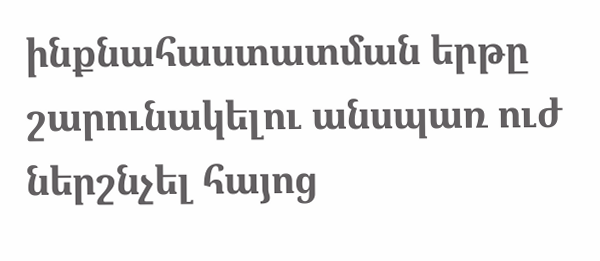ինքնահաստատման երթը շարունակելու անսպառ ուժ ներշնչել հայոց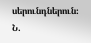սերունդներուն։
Ն.